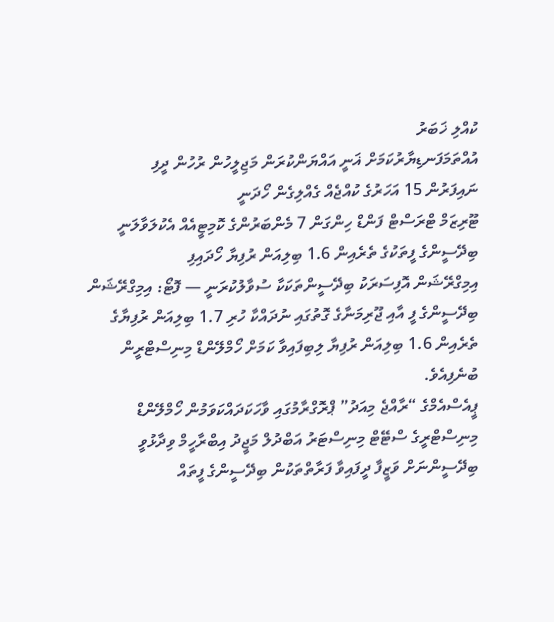ކުއްލި ޚަބަރު
އުއްތަމަފަނޑިޔާރުކަމަށް ޣަނީ އައްޔަންކުރަން މަޖިލީހުން ރުހުން ދީފި
ނައިފަރުން 15 އަހަރުގެ ކުއްޖެއް ގެއްލިގެން ހޯދަނީ
ޓޫރިޒަމް ޓްރަސްޓް ފަންޑް ހިންގަން 7 މެންބަރުންގެ ކޮމިޓީއެއް އެކުލަވާލަނީ
ބިދޭސީންގެ ފީތަކުގެ ތެރެއިން 1.6 ބިލިއަން ރުފިޔާ ހޯދައިފި
އިމިގްރޭޝަން އޮފިސަރަކު ބިދޭސީންތަކަކާ ސުވާލުކުރަނީ — ފޮޓޯ: އިމިގްރޭޝަން
ބިދޭސީންގެ ފީ އާއި ޖޫރިމަނާގެ ގޮތުގައި ނުދައްކާ ހުރި 1.7 ބިލިއަން ރުފިޔާގެ ތެރެއިން 1.6 ބިލިއަން ރުފިޔާ ލިބިފައިވާ ކަމަށް ހޯމްލޭންޑް މިނިސްޓްރީން ބުނެފިއެވެ.
ޕީއެސްއެމްގެ “ރާއްޖެ މިއަދު” ޕްރޮގްރާމުގައި ވާހަކަދައްކަވަމުން ހޯމްލޭންޑް މިނިސްޓްރީގެ ސްޓޭޓް މިނިސްޓަރު އަބްދުލް މަޖީދު އިބްރާހީމް ވިދާޅުވީ ބިދޭސީންނަށް ވަޒީފާ ދީފައިވާ ފަރާތްތަކުން ބިދޭސީންގެ ފީތައް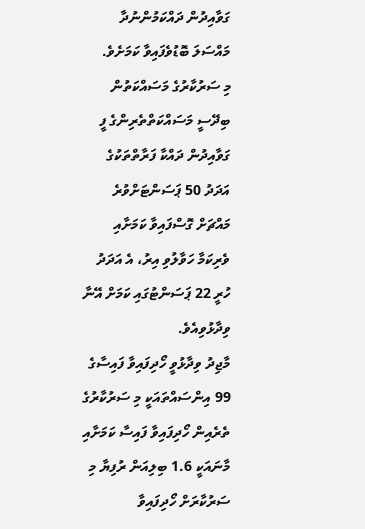ގަވާއިދުން ދައްކަމުންނުދާ މައްސަލަ ބޮޑުވެފައިވާ ކަމަށެވެ.
މި ސަރުކާރުގެ މަސައްކަތުން ބިދޭސީ މަސައްކަތްތެރިންގެ ފީ ގަވާއިދުން ދައްކާ ފަރާތްތަކުގެ އަދަދު 50 ޕަސަންޓަށްވުރެ މައްޗަށް ގޮސްފައިވާ ކަމަށާއި ވެރިކަމާ ހަވާލުވި އިރު، އެ އަދަދު ހުރީ 22 ޕަސަންޓުގައި ކަމަށް އޭނާ ވިދާޅުވިއެވެ.
މާޖިދު ވިދާޅުވީ ހޯދިފައިވާ ފައިސާގެ 99 އިންސައްތައަކީ މި ސަރުކާރުގެ ތެރެއިން ހޯދިފައިވާ ފައިސާ ކަމަށާއި މާނައަކީ 1.6 ބިލިއަން ރުފިޔާ މި ސަރުކާރަށް ހޯދިފައިވާ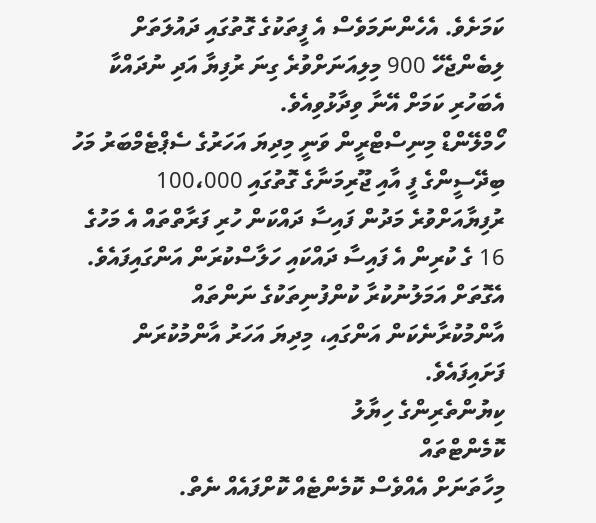ކަމަށެވެ. އެހެންނަމަވެސް އެ ފީތަކުގެ ގޮތުގައި ދައުލަތަށް ލިބެންޖެހޭ 900 މިލިއަނަށްވުރެ ގިނަ ރުފިޔާ އަދި ނުދައްކާ އެބަހުރި ކަމަށް އޭނާ ވިދާޅުވިއެވެ.
ހޯމްލޭންޑް މިނިސްޓްރީން ވަނީ މިދިޔަ އަހަރުގެ ސެޕްޓެމްބަރު މަހު ބިދޭސީންގެ ފީ އާއި ޖޫރިމަނާގެ ގޮތުގައި 100،000 ރުފިޔާއަށްވުރެ މަދުން ފައިސާ ދައްކަން ހުރި ފަރާތްތައް އެ މަހުގެ 16 ގެ ކުރިން އެ ފައިސާ ދައްކައި ހަލާސްކުރަން އަންގައިފައެވެ. އެގޮތަށް އަމަލުނުކުރާ ކުންފުނިތަކުގެ ނަންތައް އާންމުކުރާނެކަން އަންގައި، މިދިޔަ އަހަރު އާންމުކުރަން ފަށައިފައެވެ.
ކިޔުންތެރިންގެ ހިޔާލު
ކޮމެންޓްތައް
މިހާތަނަށް އެއްވެސް ކޮމެންޓެއް ކޮށްފައެއް ނެތް.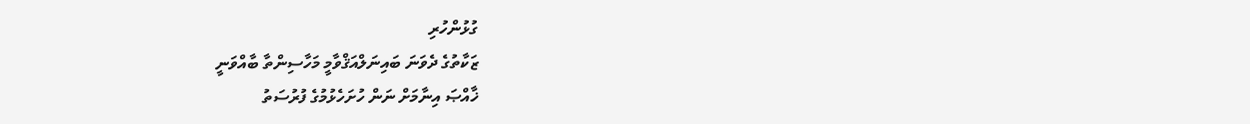ގުޅުންހުރި
ޒަކާތުގެ ދެވަނަ ބައިނަލްއަޤްވާމީ މަހާސިންތާ ބާއްވަނީ
ޚާއްޞަ އިނާމަށް ނަން ހުށަހެޅުމުގެ ފުރުސަތު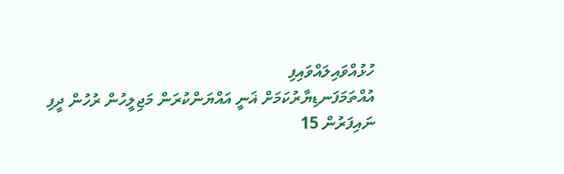ހުޅުއްވައިލައްވައިފި
އުއްތަމަފަނޑިޔާރުކަމަށް ޣަނީ އައްޔަންކުރަން މަޖިލީހުން ރުހުން ދީފި
ނައިފަރުން 15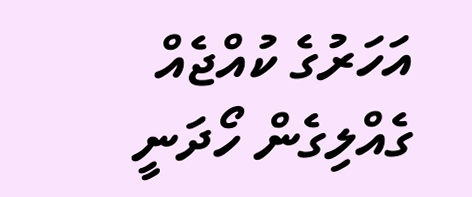އަހަރުގެ ކުއްޖެއް ގެއްލިގެން ހޯދަނީ